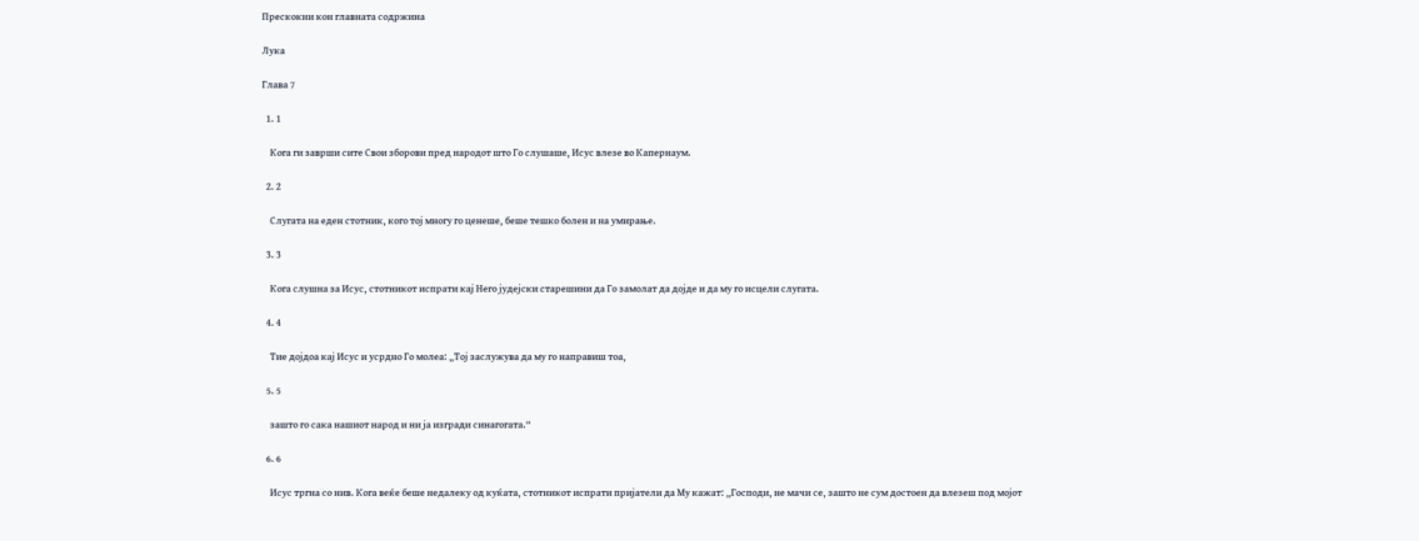Прескокни кон главната содржина

Лука

Глава 7

  1. 1

    Кога ги заврши сите Свои зборови пред народот што Го слушаше, Исус влезе во Капернаум.

  2. 2

    Слугата на еден стотник, кого тој многу го ценеше, беше тешко болен и на умирање.

  3. 3

    Кога слушна за Исус, стотникот испрати кај Него јудејски старешини да Го замолат да дојде и да му го исцели слугата.

  4. 4

    Тие дојдоа кај Исус и усрдно Го молеа: „Тој заслужува да му го направиш тоа,

  5. 5

    зашто го сака нашиот народ и ни ја изгради синагогата.“

  6. 6

    Исус тргна со нив. Кога веќе беше недалеку од куќата, стотникот испрати пријатели да Му кажат: „Господи, не мачи се, зашто не сум достоен да влезеш под мојот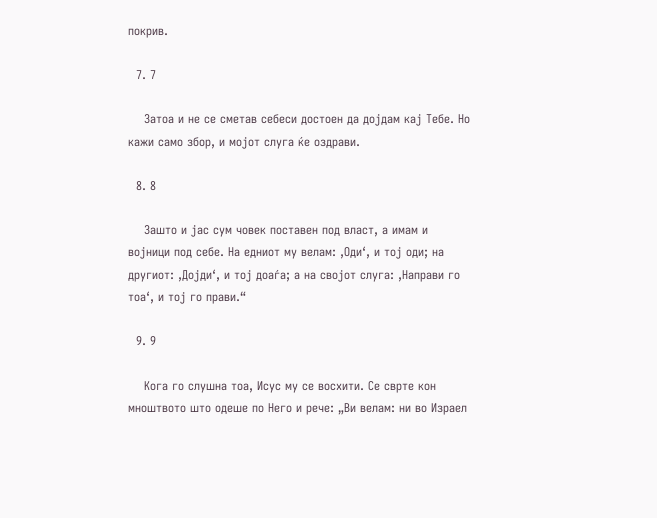покрив.

  7. 7

    Затоа и не се сметав себеси достоен да дојдам кај Тебе. Но кажи само збор, и мојот слуга ќе оздрави.

  8. 8

    Зашто и јас сум човек поставен под власт, а имам и војници под себе. На едниот му велам: ‚Оди‘, и тој оди; на другиот: ‚Дојди‘, и тој доаѓа; а на својот слуга: ‚Направи го тоа‘, и тој го прави.“

  9. 9

    Кога го слушна тоа, Исус му се восхити. Се сврте кон мноштвото што одеше по Него и рече: „Ви велам: ни во Израел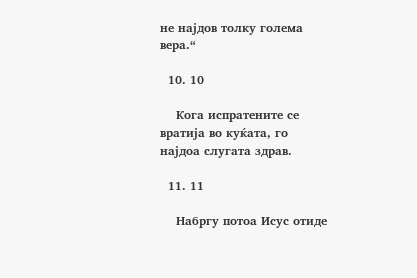не најдов толку голема вера.“

  10. 10

    Кога испратените се вратија во куќата, го најдоа слугата здрав.

  11. 11

    Набргу потоа Исус отиде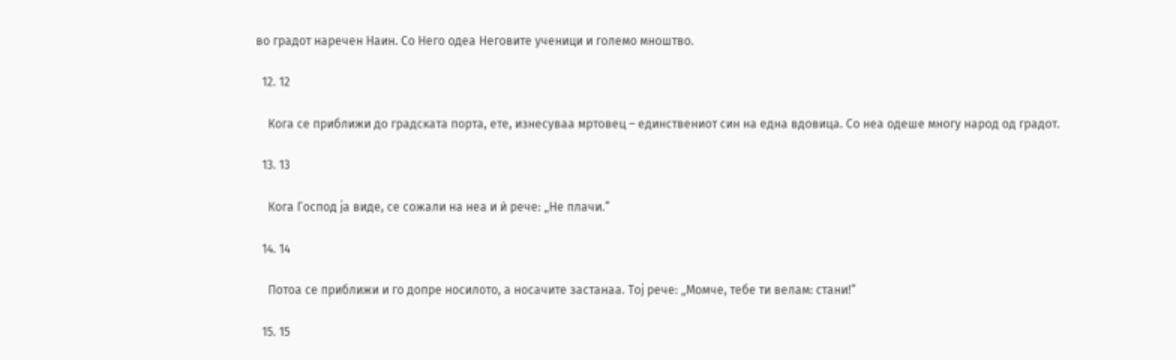во градот наречен Наин. Со Него одеа Неговите ученици и големо мноштво.

  12. 12

    Кога се приближи до градската порта, ете, изнесуваа мртовец – единствениот син на една вдовица. Со неа одеше многу народ од градот.

  13. 13

    Кога Господ ја виде, се сожали на неа и ѝ рече: „Не плачи.“

  14. 14

    Потоа се приближи и го допре носилото, а носачите застанаа. Тој рече: „Момче, тебе ти велам: стани!“

  15. 15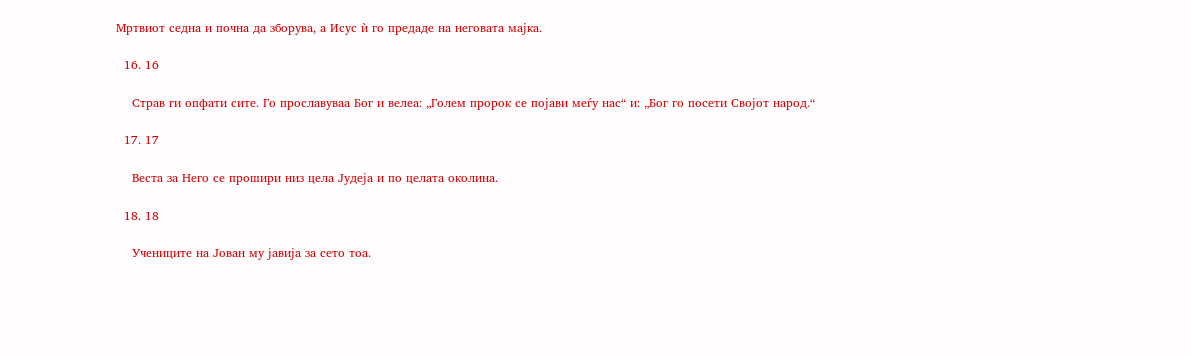Мртвиот седна и почна да зборува, а Исус ѝ го предаде на неговата мајка.

  16. 16

    Страв ги опфати сите. Го прославуваа Бог и велеа: „Голем пророк се појави меѓу нас“ и: „Бог го посети Својот народ.“

  17. 17

    Веста за Него се прошири низ цела Јудеја и по целата околина.

  18. 18

    Учениците на Јован му јавија за сето тоа.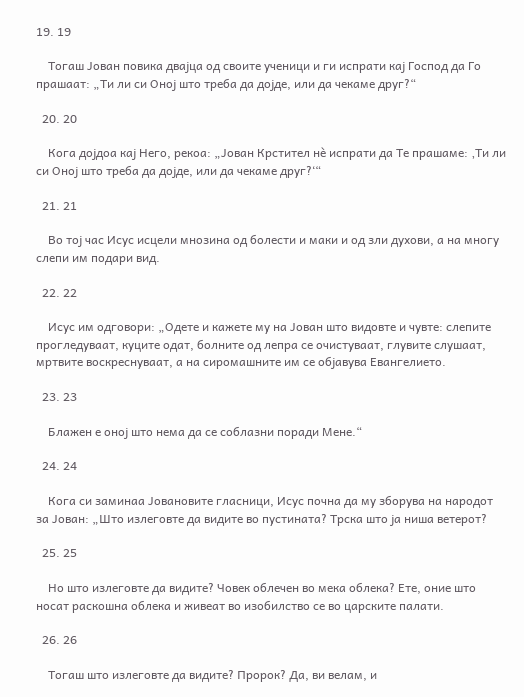19. 19

    Тогаш Јован повика двајца од своите ученици и ги испрати кај Господ да Го прашаат: „Ти ли си Оној што треба да дојде, или да чекаме друг?“

  20. 20

    Кога дојдоа кај Него, рекоа: „Јован Крстител нѐ испрати да Те прашаме: ‚Ти ли си Оној што треба да дојде, или да чекаме друг?‘“

  21. 21

    Во тој час Исус исцели мнозина од болести и маки и од зли духови, а на многу слепи им подари вид.

  22. 22

    Исус им одговори: „Одете и кажете му на Јован што видовте и чувте: слепите прогледуваат, куците одат, болните од лепра се очистуваат, глувите слушаат, мртвите воскреснуваат, а на сиромашните им се објавува Евангелието.

  23. 23

    Блажен е оној што нема да се соблазни поради Мене.“

  24. 24

    Кога си заминаа Јовановите гласници, Исус почна да му зборува на народот за Јован: „Што излеговте да видите во пустината? Трска што ја ниша ветерот?

  25. 25

    Но што излеговте да видите? Човек облечен во мека облека? Ете, оние што носат раскошна облека и живеат во изобилство се во царските палати.

  26. 26

    Тогаш што излеговте да видите? Пророк? Да, ви велам, и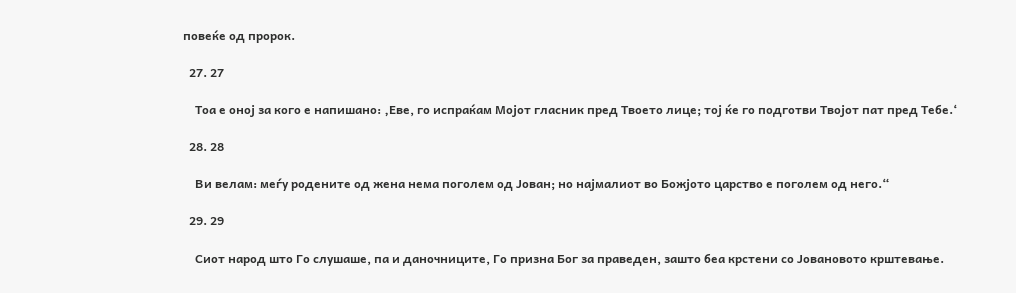повеќе од пророк.

  27. 27

    Тоа е оној за кого е напишано: ‚Еве, го испраќам Мојот гласник пред Твоето лице; тој ќе го подготви Твојот пат пред Тебе.‘

  28. 28

    Ви велам: меѓу родените од жена нема поголем од Јован; но најмалиот во Божјото царство е поголем од него.“

  29. 29

    Сиот народ што Го слушаше, па и даночниците, Го призна Бог за праведен, зашто беа крстени со Јовановото крштевање.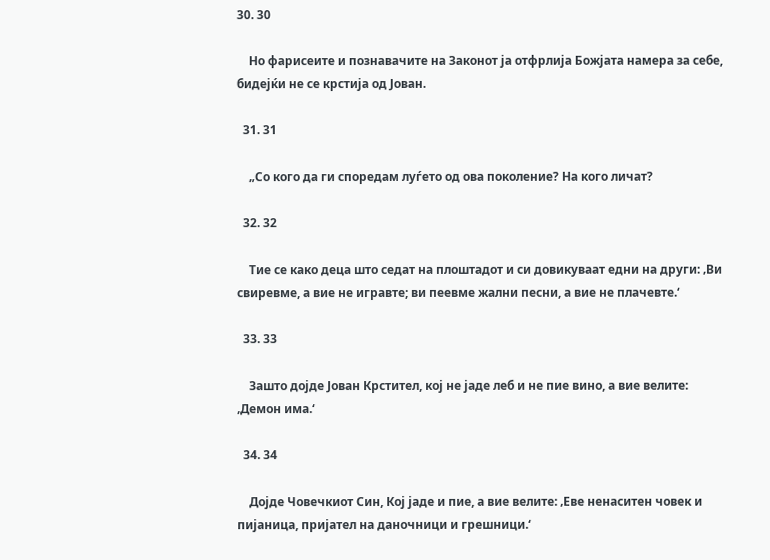30. 30

    Но фарисеите и познавачите на Законот ја отфрлија Божјата намера за себе, бидејќи не се крстија од Јован.

  31. 31

    „Со кого да ги споредам луѓето од ова поколение? На кого личат?

  32. 32

    Тие се како деца што седат на плоштадот и си довикуваат едни на други: ‚Ви свиревме, а вие не игравте; ви пеевме жални песни, а вие не плачевте.‘

  33. 33

    Зашто дојде Јован Крстител, кој не јаде леб и не пие вино, а вие велите: ‚Демон има.‘

  34. 34

    Дојде Човечкиот Син, Кој јаде и пие, а вие велите: ‚Еве ненаситен човек и пијаница, пријател на даночници и грешници.‘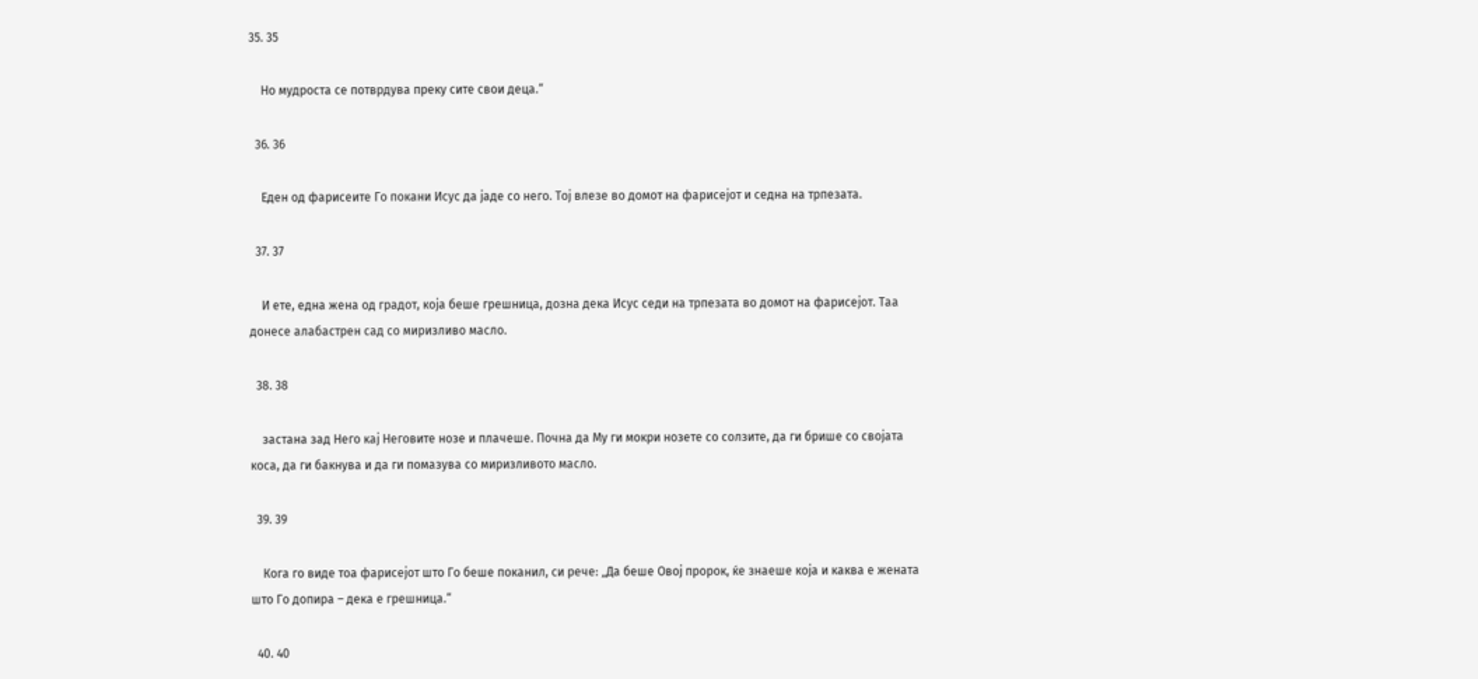35. 35

    Но мудроста се потврдува преку сите свои деца.“

  36. 36

    Еден од фарисеите Го покани Исус да јаде со него. Тој влезе во домот на фарисејот и седна на трпезата.

  37. 37

    И ете, една жена од градот, која беше грешница, дозна дека Исус седи на трпезата во домот на фарисејот. Таа донесе алабастрен сад со миризливо масло.

  38. 38

    застана зад Него кај Неговите нозе и плачеше. Почна да Му ги мокри нозете со солзите, да ги брише со својата коса, да ги бакнува и да ги помазува со миризливото масло.

  39. 39

    Кога го виде тоа фарисејот што Го беше поканил, си рече: „Да беше Овој пророк, ќе знаеше која и каква е жената што Го допира – дека е грешница.“

  40. 40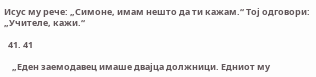Исус му рече: „Симоне, имам нешто да ти кажам.“ Тој одговори: „Учителе, кажи.“

  41. 41

    „Еден заемодавец имаше двајца должници. Едниот му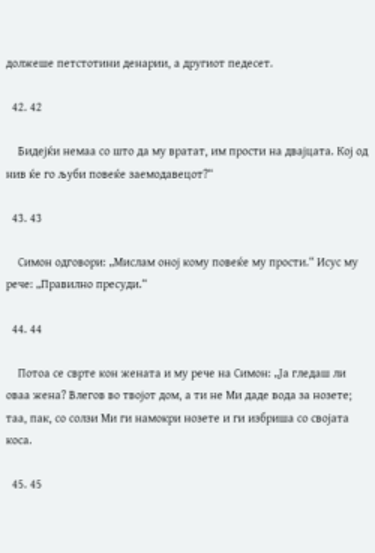должеше петстотини денарии, а другиот педесет.

  42. 42

    Бидејќи немаа со што да му вратат, им прости на двајцата. Кој од нив ќе го љуби повеќе заемодавецот?“

  43. 43

    Симон одговори: „Мислам оној кому повеќе му прости.“ Исус му рече: „Правилно пресуди.“

  44. 44

    Потоа се сврте кон жената и му рече на Симон: „Ја гледаш ли оваа жена? Влегов во твојот дом, а ти не Ми даде вода за нозете; таа, пак, со солзи Ми ги намокри нозете и ги избриша со својата коса.

  45. 45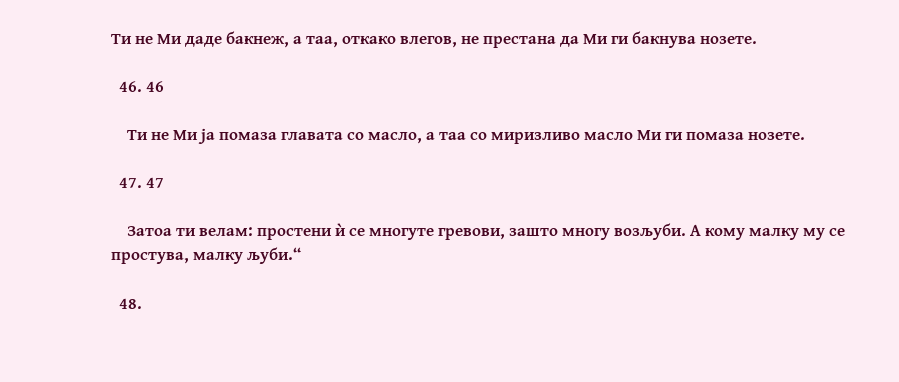Ти не Ми даде бакнеж, а таа, откако влегов, не престана да Ми ги бакнува нозете.

  46. 46

    Ти не Ми ја помаза главата со масло, а таа со миризливо масло Ми ги помаза нозете.

  47. 47

    Затоа ти велам: простени ѝ се многуте гревови, зашто многу возљуби. А кому малку му се простува, малку љуби.“

  48.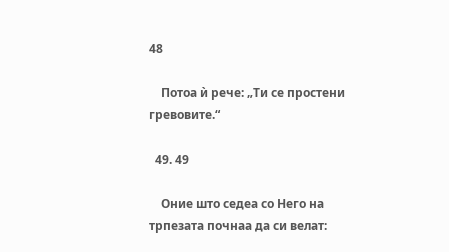48

    Потоа ѝ рече: „Ти се простени гревовите.“

  49. 49

    Оние што седеа со Него на трпезата почнаа да си велат: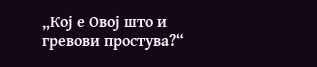„Кој е Овој што и гревови простува?“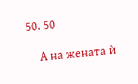50. 50

    А на жената ѝ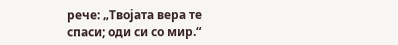рече: „Твојата вера те спаси; оди си со мир.“